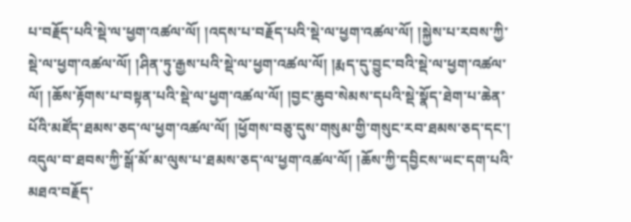པ་བརྗོད་པའི་སྡེ་ལ་ཕྱག་འཚལ་ལོ། །འདས་པ་བརྗོད་པའི་སྡེ་ལ་ཕྱག་འཚལ་ལོ། །སྐྱེས་པ་རབས་ཀྱི་སྡེ་ལ་ཕྱག་འཚལ་ལོ། །ཤིན་ཏུ་རྒྱས་པའི་སྡེ་ལ་ཕྱག་འཚལ་ལོ། །རྨད་དུ་བྱུང་བའི་སྡེ་ལ་ཕྱག་འཚལ་ལོ། །ཆོས་རྟོགས་པ་བསྟན་པའི་སྡེ་ལ་ཕྱག་འཚལ་ལོ། །བྱང་ཆུབ་སེམས་དཔའི་སྡེ་སྣོད་ཐེག་པ་ཆེན་པོའི་མཛོད་ཐམས་ཅད་ལ་ཕྱག་འཚལ་ལོ། །ཕྱོགས་བཅུ་དུས་གསུམ་གྱི་གསུང་རབ་ཐམས་ཅད་དང་། འདུལ་བ་ཐབས་ཀྱི་སྒོ་མོ་མ་ལུས་པ་ཐམས་ཅད་ལ་ཕྱག་འཚལ་ལོ། །ཆོས་ཀྱི་དབྱིངས་ཡང་དག་པའི་མཐའ་བརྗོད་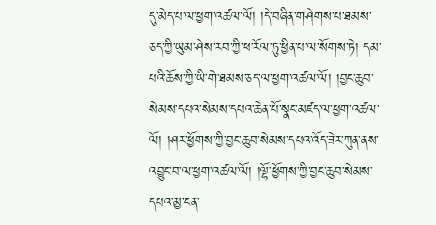དུ་མེད་པ་ལ་ཕྱག་འཚལ་ལོ། །དེ་བཞིན་གཤེགས་པ་ཐམས་ཅད་ཀྱི་ཡུམ་ཤེས་རབ་ཀྱི་ཕ་རོལ་ཏུ་ཕྱིན་པ་ལ་སོགས་ཏེ། དམ་པའི་ཆོས་ཀྱི་ཡི་གེ་ཐམས་ཅད་ལ་ཕྱག་འཚལ་ལོ། །བྱང་ཆུབ་སེམས་དཔའ་སེམས་དཔའ་ཆེན་པོ་སྣང་མཛད་ལ་ཕྱག་འཚལ་ལོ། །ཤར་ཕྱོགས་ཀྱི་བྱང་ཆུབ་སེམས་དཔའ་འོད་ཟེར་ཀུན་ནས་འབྱུང་བ་ལ་ཕྱག་འཚལ་ལོ། །ལྷོ་ཕྱོགས་ཀྱི་བྱང་ཆུབ་སེམས་དཔའ་མྱ་ངན་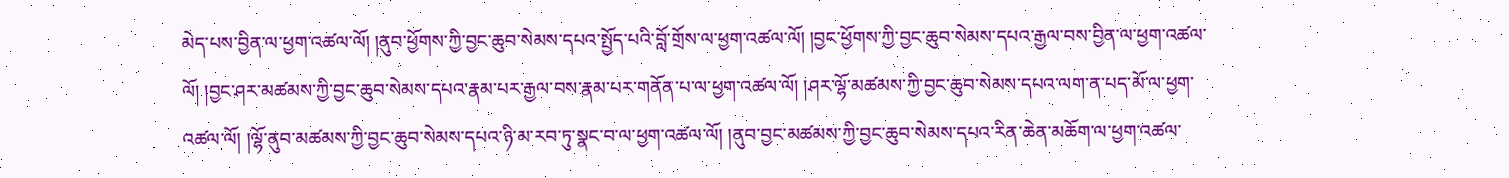མེད་པས་བྱིན་ལ་ཕྱག་འཚལ་ལོ། །ནུབ་ཕྱོགས་ཀྱི་བྱང་ཆུབ་སེམས་དཔའ་སྤྱོད་པའི་བློ་གྲོས་ལ་ཕྱག་འཚལ་ལོ། །བྱང་ཕྱོགས་ཀྱི་བྱང་ཆུབ་སེམས་དཔའ་རྒྱལ་བས་བྱིན་ལ་ཕྱག་འཚལ་ལོ། །བྱང་ཤར་མཚམས་ཀྱི་བྱང་ཆུབ་སེམས་དཔའ་རྣམ་པར་རྒྱལ་བས་རྣམ་པར་གནོན་པ་ལ་ཕྱག་འཚལ་ལོ། །ཤར་ལྷོ་མཚམས་ཀྱི་བྱང་ཆུབ་སེམས་དཔའ་ལག་ན་པད་མོ་ལ་ཕྱག་འཚལ་ལོ། །ལྷོ་ནུབ་མཚམས་ཀྱི་བྱང་ཆུབ་སེམས་དཔའ་ཉི་མ་རབ་ཏུ་སྣང་བ་ལ་ཕྱག་འཚལ་ལོ། །ནུབ་བྱང་མཚམས་ཀྱི་བྱང་ཆུབ་སེམས་དཔའ་རིན་ཆེན་མཆོག་ལ་ཕྱག་འཚལ་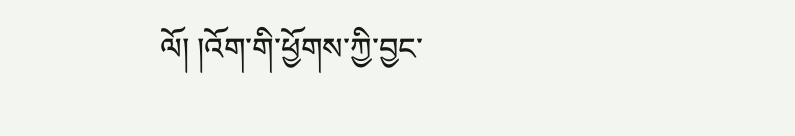ལོ། །འོག་གི་ཕྱོགས་ཀྱི་བྱང་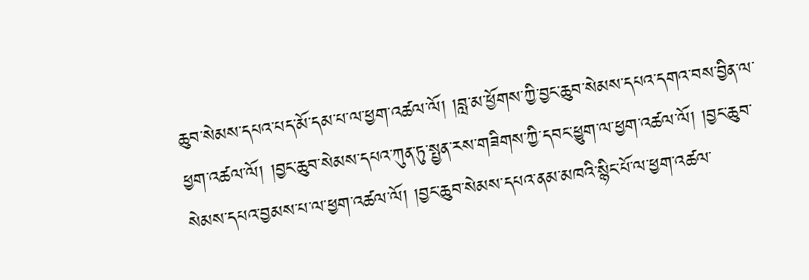ཆུབ་སེམས་དཔའ་པད་མོ་དམ་པ་ལ་ཕྱག་འཚལ་ལོ། །བླ་མ་ཕྱོགས་ཀྱི་བྱང་ཆུབ་སེམས་དཔའ་དགའ་བས་བྱིན་ལ་ཕྱག་འཚལ་ལོ། །བྱང་ཆུབ་སེམས་དཔའ་ཀུན་ཏུ་སྤྱན་རས་གཟིགས་ཀྱི་དབང་ཕྱུག་ལ་ཕྱག་འཚལ་ལོ། །བྱང་ཆུབ་སེམས་དཔའ་བྱམས་པ་ལ་ཕྱག་འཚལ་ལོ། །བྱང་ཆུབ་སེམས་དཔའ་ནམ་མཁའི་སྙིང་པོ་ལ་ཕྱག་འཚལ་